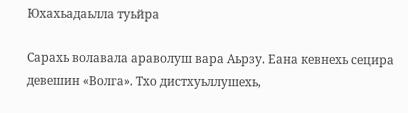Юхахьадаьлла туьйра

Сарахь волавала араволуш вара Аьрзу. Еана кевнехь сецира девешин «Волга». Тхо дистхуьллушехь,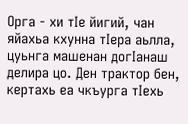Орга - хи тIе йигий, чан яйахьа кхунна тIера аьлла, цуьнга машенан догIанаш делира цо. Ден трактор бен, кертахь еа чкъурга тIехь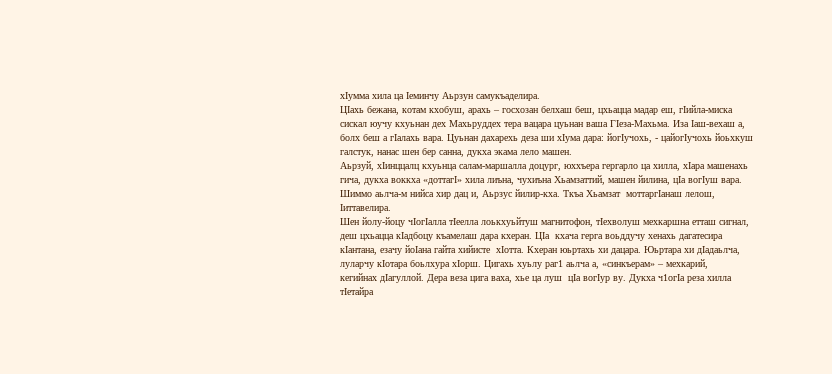хIумма хила ца Iеминчу Аьрзун самукъаделира.
ЦIахь бежана, котам кхобуш, арахь – госхозан белхаш беш, цхьацца мадар еш, гIийла-миска сискал юучу кхуьнан дех Махьруддех тера вацара цуьнан ваша ГIеза-Махьма. Иза Iаш-вехаш а, болх беш а гIалахь вара. Цуьнан дахарехь деза ши хIума дара: йогIучохь, - цайогIучохь йоьхкуш галстук, нанас шен бер санна, дукха экама лело машен.
Аьрзуй, хIинццалц кхуьнца салам-маршалла доцург, юххъера гергарло ца хилла, хIара машенахь гича, дукха воккха «доттагI» хила лиъна, чухиъна Хьамзаттий, машен йилина, цIа вогIуш вара. Шиммо аьлча-м нийса хир дац и, Аьрзус йилир-кха. Ткъа Хьамзат  моттаргIанаш лелош, Iиттавелира.
Шен йолу-йоцу чIогIалла тIеелла лоькхуьйтуш магнитофон, тIехволуш мехкаршна етташ сигнал, деш цхьацца кIадбоцу къамелаш дара кхеран. ЦIа  кхача герга воьддучу хенахь дагатесира кIантана, езачу йоIана гайта хийисте  хIотта. Кхеран юьртахь хи дацара. Юьртара хи дIадаьлча, луларчу кIотара боьлхура хIорш. Цигахь хуьлу раг1 аьлча а, «синкъерам» – мехкарий,     кегийнах дIагуллой. Дера веза цига ваха, хье ца луш  цIа вогIур ву. Дукха ч1огIа реза хилла тIетайра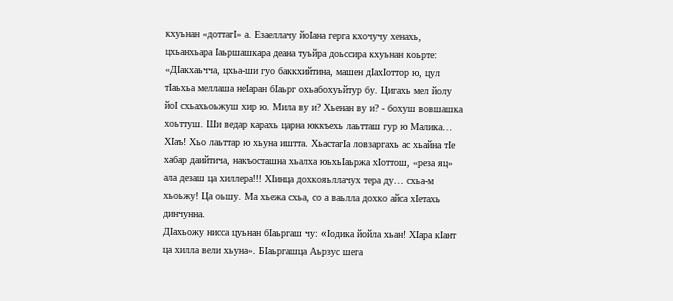кхуьнан «доттагI» а. Езаеллачу йоIана герга кхочучу хенахь, цхьанхьара Iаьршашкара деана туьйра доьссира кхуьнан коьрте: «ДIакхаьчча, цхьа-ши гуо баккхийтина, машен дIахIоттор ю, цул тIаьхьа меллаша неIаран бIаьрг охьабохуьйтур бу. Цигахь мел йолу йоI схьахьоьжуш хир ю. Мила ву и? Хьенан ву и? - бохуш вовшашка хоьттуш. Ши ведар карахь царна юккъехь лаьтташ гур ю Малика… ХIаъ! Хьо лаьттар ю хьуна иштта. ХьастагIа ловзаргахь ас хьайна тIе хабар даийтича, накъосташна хьалха юьхьIаьржа хIоттош, «реза яц» ала дезаш ца хиллера!!! ХIинца дохкояьллачух тера ду… схьа-м хьоьжу! Ца оьшу. Ма хьежа схьа, со а ваьлла дохко айса хIетахь динчунна.
ДIахьожу нисса цуьнан бIаьргаш чу: «Iодика йойла хьан! ХIара кIант ца хилла вели хьуна». БIаьргашца Аьрзус шега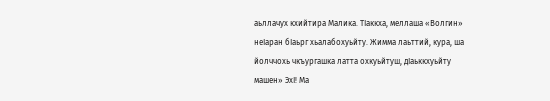аьллачух кхийтира Малика. ТIаккха, меллаша «Волгин» неIаран бIаьрг хьалабохуьйту. Жимма лаьттий, кура, ша йолччохь чкъургашка латта охкуьйтуш, дIаьккхуьйту машен» ЭхI! Ма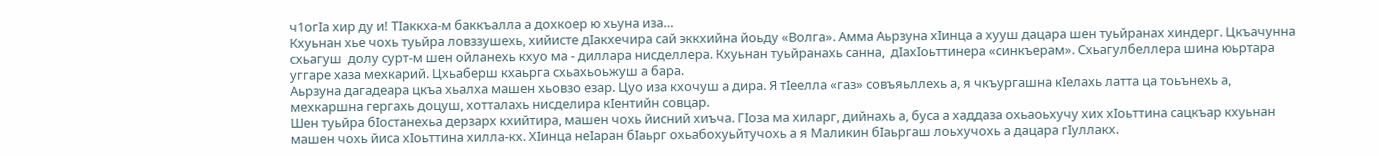ч1огIа хир ду и! ТIаккха-м баккъалла а дохкоер ю хьуна иза…
Кхуьнан хье чохь туьйра ловззушехь, хийисте дIакхечира сай эккхийна йоьду «Волга». Амма Аьрзуна хIинца а хууш дацара шен туьйранах хиндерг. Цкъачунна схьагуш  долу сурт-м шен ойланехь кхуо ма - диллара нисделлера. Кхуьнан туьйранахь санна,  дIахIоьттинера «синкъерам». Схьагулбеллера шина юьртара уггаре хаза мехкарий. Цхьаберш кхаьрга схьахьоьжуш а бара.
Аьрзуна дагадеара цкъа хьалха машен хьовзо езар. Цуо иза кхочуш а дира. Я тIеелла «газ» совъяьллехь а, я чкъургашна кIелахь латта ца тоьънехь а, мехкаршна гергахь доцуш, хотталахь нисделира кIентийн совцар.
Шен туьйра бIостанехьа дерзарх кхийтира, машен чохь йисний хиъча. ГIоза ма хиларг, дийнахь а, буса а хаддаза охьаоьхучу хих хIоьттина сацкъар кхуьнан машен чохь йиса хIоьттина хилла-кх. ХIинца неIаран бIаьрг охьабохуьйтучохь а я Маликин бIаьргаш лоьхучохь а дацара гIуллакх.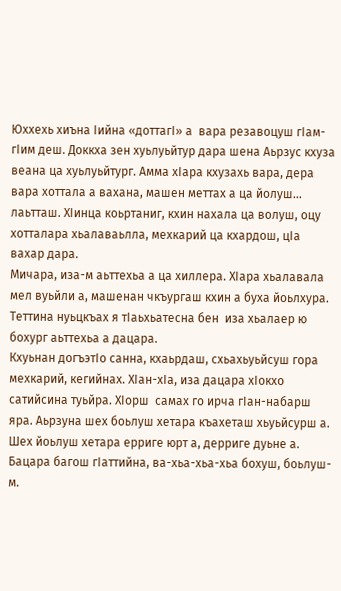Юххехь хиъна Iийна «доттагI» а  вара резавоцуш гIам-гIим деш. Доккха зен хуьлуьйтур дара шена Аьрзус кхуза веана ца хуьлуьйтург. Амма хIара кхузахь вара, дера вара хоттала а вахана, машен меттах а ца йолуш… лаьтташ. ХIинца коьртаниг, кхин нахала ца волуш, оцу хотталара хьалаваьлла, мехкарий ца кхардош, цIа вахар дара.
Мичара, иза-м аьттехьа а ца хиллера. ХIара хьалавала мел вуьйли а, машенан чкъургаш кхин а буха йоьлхура. Теттина нуьцкъах я тIаьхьатесна бен  иза хьалаер ю бохург аьттехьа а дацара.
Кхуьнан догъэтIо санна, кхаьрдаш, схьахьуьйсуш гора мехкарий, кегийнах. ХIан-хIа, иза дацара хIокхо сатийсина туьйра. ХIорш  самах го ирча гIан-набарш яра. Аьрзуна шех боьлуш хетара къахеташ хьуьйсурш а. Шех йоьлуш хетара ерриге юрт а, дерриге дуьне а.
Бацара багош гIаттийна, ва-хьа-хьа-хьа бохуш, боьлуш-м.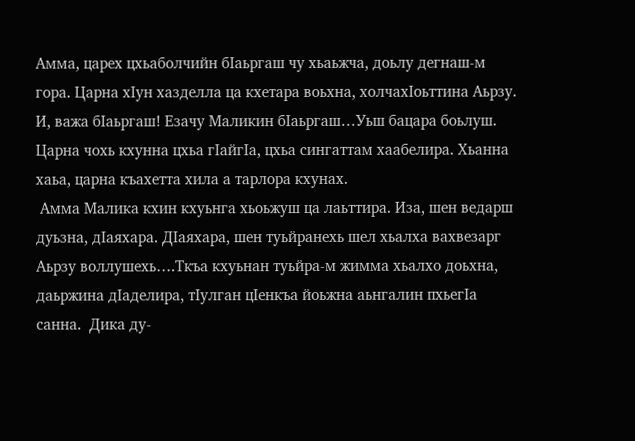Амма, царех цхьаболчийн бIаьргаш чу хьаьжча, доьлу дегнаш-м гора. Царна хIун хазделла ца кхетара воьхна, холчахIоьттина Аьрзу.
И, важа бIаьргаш! Езачу Маликин бIаьргаш…Уьш бацара боьлуш. Царна чохь кхунна цхьа гIайгIа, цхьа сингаттам хаабелира. Хьанна хаьа, царна къахетта хила а тарлора кхунах.
 Амма Малика кхин кхуьнга хьоьжуш ца лаьттира. Иза, шен ведарш дуьзна, дIаяхара. ДIаяхара, шен туьйранехь шел хьалха вахвезарг Аьрзу воллушехь….Ткъа кхуьнан туьйра-м жимма хьалхо доьхна, даьржина дIаделира, тIулган цIенкъа йоьжна аьнгалин пхьегIа санна.  Дика ду-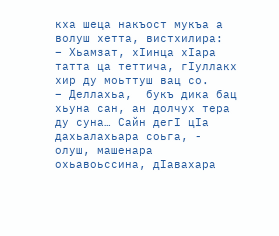кха шеца накъост мукъа а волуш хетта, вистхилира:
– Хьамзат, хIинца хIара татта ца теттича, гIуллакх хир ду моьттуш вац со.
– Деллахьа,  букъ дика бац хьуна сан, ан долчух тера ду суна… Сайн дегI цIа дахьалахьара соьга, -  олуш, машенара охьавоьссина, дIавахара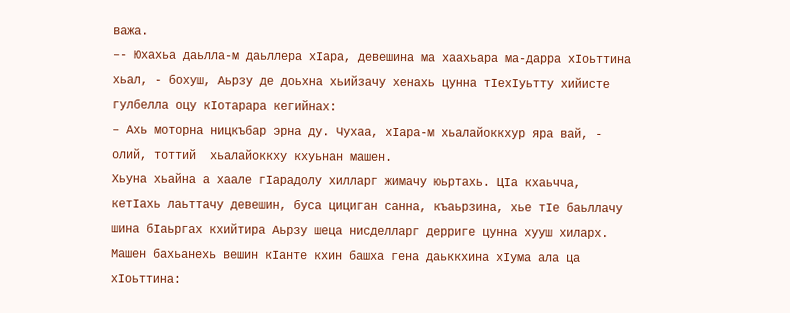важа.
–- Юхахьа даьлла-м даьллера хIара, девешина ма хаахьара ма-дарра хIоьттина хьал, - бохуш, Аьрзу де доьхна хьийзачу хенахь цунна тIехIуьтту хийисте гулбелла оцу кIотарара кегийнах:
– Ахь моторна ницкъбар эрна ду. Чухаа, хIара-м хьалайоккхур яра вай, - олий, тоттий  хьалайоккху кхуьнан машен.
Хьуна хьайна а хаале гIарадолу хилларг жимачу юьртахь. ЦIа кхаьчча, кетIахь лаьттачу девешин, буса цициган санна, къаьрзина, хье тIе баьллачу шина бIаьргах кхийтира Аьрзу шеца нисделларг дерриге цунна хууш хиларх.
Машен бахьанехь вешин кIанте кхин башха гена даьккхина хIума ала ца хIоьттина: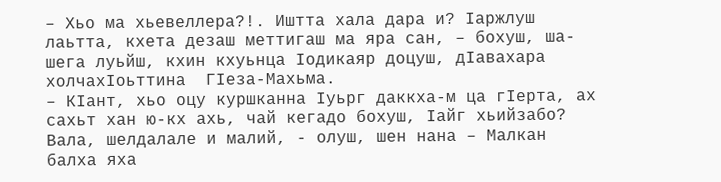– Хьо ма хьевеллера?!. Иштта хала дара и? Iаржлуш лаьтта, кхета дезаш меттигаш ма яра сан, – бохуш, ша-шега луьйш, кхин кхуьнца Iодикаяр доцуш, дIавахара холчахIоьттина  ГIеза-Махьма.
– КIант, хьо оцу куршканна Iуьрг даккха-м ца гIерта, ах сахьт хан ю-кх ахь, чай кегадо бохуш, Iайг хьийзабо? Вала, шелдалале и малий, - олуш, шен нана – Малкан балха яха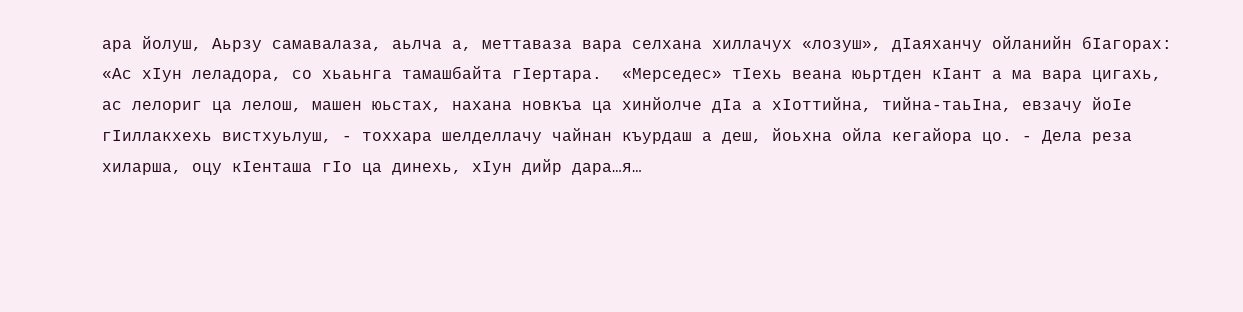ара йолуш, Аьрзу самавалаза, аьлча а, меттаваза вара селхана хиллачух «лозуш», дIаяханчу ойланийн бIагорах:
«Ас хIун леладора, со хьаьнга тамашбайта гIертара.  «Мерседес» тIехь веана юьртден кIант а ма вара цигахь, ас лелориг ца лелош, машен юьстах, нахана новкъа ца хинйолче дIа а хIоттийна, тийна-таьIна, евзачу йоIе гIиллакхехь вистхуьлуш, - тоххара шелделлачу чайнан къурдаш а деш, йоьхна ойла кегайора цо. - Дела реза хиларша, оцу кIенташа гIо ца динехь, хIун дийр дара…я…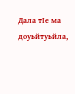Дала тIе ма доуьйтуьйла,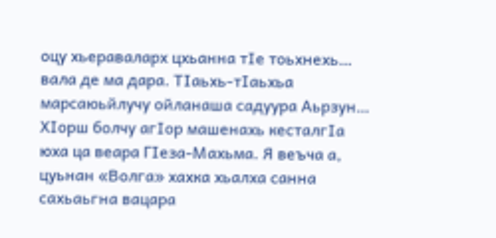оцу хьераваларх цхьанна тIе тоьхнехь… вала де ма дара. ТIаьхь-тIаьхьа марсаюьйлучу ойланаша садуура Аьрзун…
ХIорш болчу агIор машенахь кесталгIа юха ца веара ГIеза-Махьма. Я веъча а, цуьнан «Волга» хахка хьалха санна сахьаьгна вацара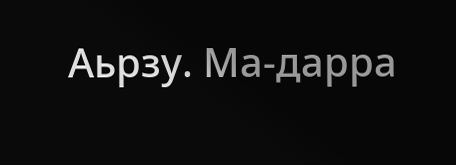Аьрзу. Ма-дарра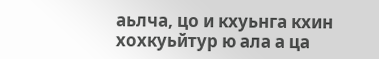аьлча, цо и кхуьнга кхин хохкуьйтур ю ала а ца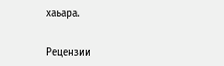хаьара.


Рецензии